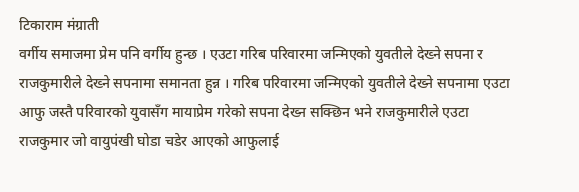टिकाराम मंग्राती
वर्गीय समाजमा प्रेम पनि वर्गीय हुन्छ । एउटा गरिब परिवारमा जन्मिएको युवतीले देख्ने सपना र राजकुमारीले देख्ने सपनामा समानता हुन्न । गरिब परिवारमा जन्मिएको युवतीले देख्ने सपनामा एउटा आफु जस्तै परिवारको युवासँग मायाप्रेम गरेको सपना देख्न सक्छिन भने राजकुमारीले एउटा राजकुमार जो वायुपंखी घोडा चडेर आएको आफुलाई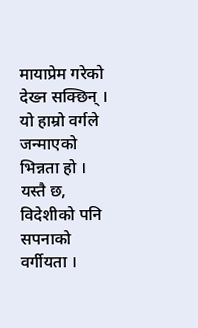मायाप्रेम गरेको देख्न सक्छिन् । यो हाम्रो वर्गले जन्माएको भिन्नता हो । यस्तै छ, विदेशीको पनि सपनाको वर्गीयता ।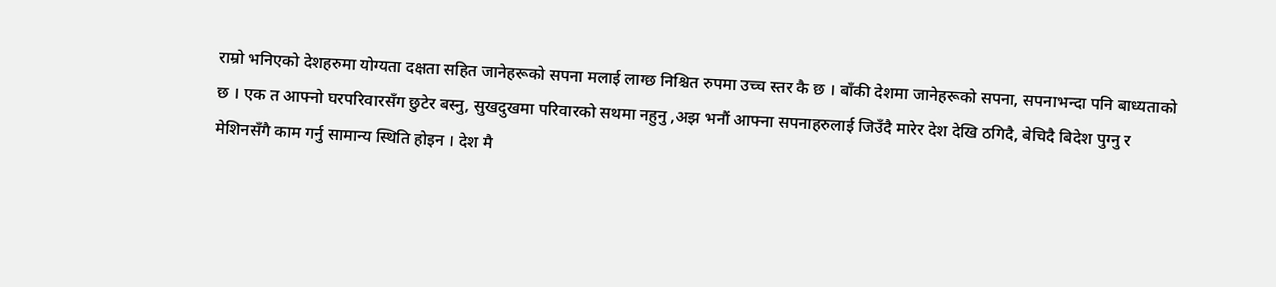राम्रो भनिएको देशहरुमा योग्यता दक्षता सहित जानेहरूको सपना मलाई लाग्छ निश्चित रुपमा उच्च स्तर कै छ । बाँकी देशमा जानेहरूको सपना, सपनाभन्दा पनि बाध्यताको छ । एक त आफ्नो घरपरिवारसँग छुटेर बस्नु, सुखदुखमा परिवारको सथमा नहुनु ,अझ भनौं आफ्ना सपनाहरुलाई जिउँदै मारेर देश देखि ठगिदै, बेचिदै बिदेश पुग्नु र मेशिनसँगै काम गर्नु सामान्य स्थिति होइन । देश मै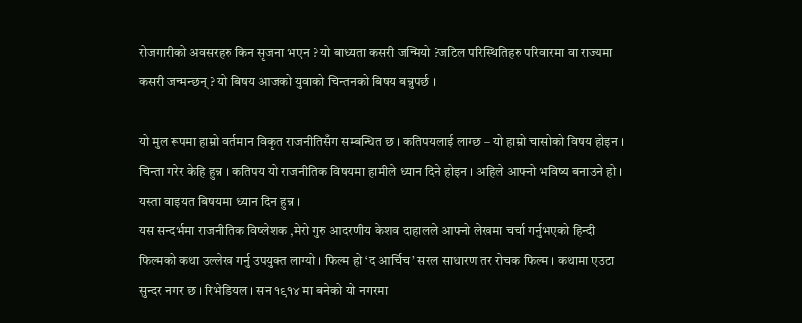रोजगारीको अवसरहरु किन सृजना भएन ? यो बाध्यता कसरी जन्मियो ?जटिल परिस्थितिहरु परिवारमा वा राज्यमा कसरी जन्मन्छन् ? यो बिषय आजको युवाको चिन्तनको बिषय बन्नुपर्छ ।

यो मुल रूपमा हाम्रो वर्तमान विकृत राजनीतिसँग सम्बन्धित छ । कतिपयलाई लाग्छ – यो हाम्रो चासोको विषय होइन । चिन्ता गरेर केहि हुन्न । कतिपय यो राजनीतिक विषयमा हामीले ध्यान दिने होइन । अहिले आफ्नो भविष्य बनाउने हो । यस्ता वाइयत बिषयमा ध्यान दिन हुन्न ।
यस सन्दर्भमा राजनीतिक विष्लेशक ,मेरो गुरु आदरणीय केशव दाहालले आफ्नो लेखमा चर्चा गर्नुभएको हिन्दी फिल्मको कथा उल्लेख गर्नु उपयुक्त लाग्यो । फिल्म हो ‘द आर्चिच’ सरल साधारण तर रोचक फिल्म । कथामा एउटा सुन्दर नगर छ । रिभेडियल । सन १९१४ मा बनेको यो नगरमा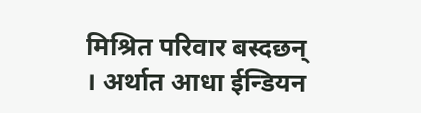मिश्रित परिवार बस्दछन् । अर्थात आधा ईन्डियन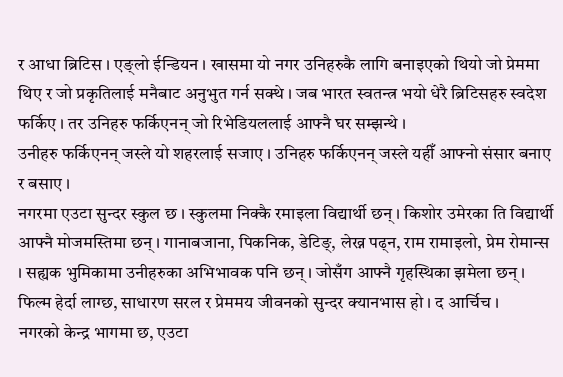र आधा ब्रिटिस । एङ्लो ईन्डियन । खासमा यो नगर उनिहरुकै लागि बनाइएको थियो जो प्रेममा थिए र जो प्रकृतिलाई मनैबाट अनुभुत गर्न सक्थे । जब भारत स्वतन्त्र भयो धेरै ब्रिटिसहरु स्वदेश फर्किए । तर उनिहरु फर्किएनन् जो रिभेडियललाई आफ्नै घर सम्झन्थे ।
उनीहरु फर्किएनन् जस्ले यो शहरलाई सजाए । उनिहरु फर्किएनन् जस्ले यहीँ आफ्नो संसार बनाए र बसाए ।
नगरमा एउटा सुन्दर स्कुल छ । स्कुलमा निक्कै रमाइला विद्यार्थी छन् । किशोर उमेरका ति विद्यार्थी आफ्नै मोजमस्तिमा छन् । गानाबजाना, पिकनिक, डेटिङ्, लेख्न पढ्न, राम रामाइलो, प्रेम रोमान्स । सह्यक भुमिकामा उनीहरुका अभिभावक पनि छन् । जोसँग आफ्नै गृहस्थिका झमेला छन् । फिल्म हेर्दा लाग्छ, साधारण सरल र प्रेममय जीवनको सुन्दर क्यानभास हो । द आर्चिच ।
नगरको केन्द्र भागमा छ, एउटा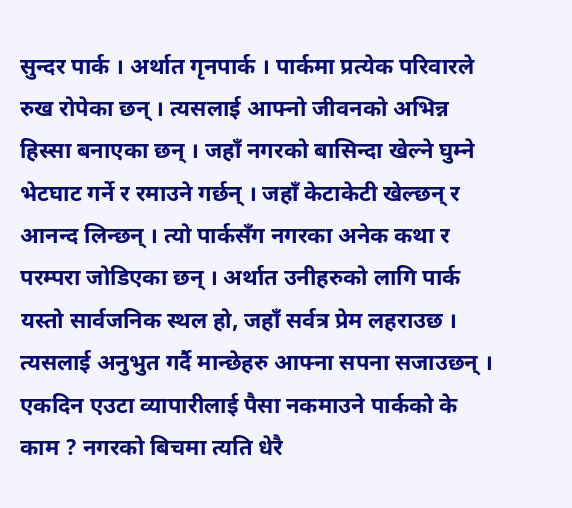सुन्दर पार्क । अर्थात गृनपार्क । पार्कमा प्रत्येक परिवारले रुख रोपेका छन् । त्यसलाई आफ्नो जीवनको अभिन्न हिस्सा बनाएका छन् । जहाँ नगरको बासिन्दा खेल्ने घुम्ने भेटघाट गर्ने र रमाउने गर्छन् । जहाँ केटाकेटी खेल्छन् र आनन्द लिन्छन् । त्यो पार्कसँग नगरका अनेक कथा र परम्परा जोडिएका छन् । अर्थात उनीहरुको लागि पार्क यस्तो सार्वजनिक स्थल हो, जहाँ सर्वत्र प्रेम लहराउछ । त्यसलाई अनुभुत गर्दै मान्छेहरु आफ्ना सपना सजाउछन् ।
एकदिन एउटा व्यापारीलाई पैसा नकमाउने पार्कको के काम ? नगरको बिचमा त्यति धेरै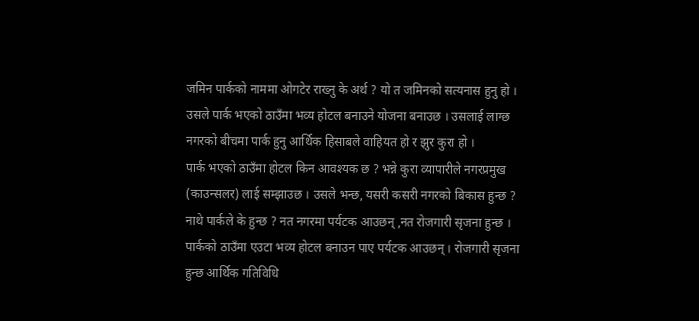जमिन पार्कको नाममा ओगटेर राख्नु के अर्थ ? यो त जमिनको सत्यनास हुनु हो । उसले पार्क भएको ठाउँमा भव्य होटल बनाउने योजना बनाउछ । उसलाई लाग्छ नगरको बीचमा पार्क हुनु आर्थिक हिसाबले वाहियत हो र झुर कुरा हो ।
पार्क भएको ठाउँमा होटल किन आवश्यक छ ? भन्ने कुरा व्यापारीले नगरप्रमुख (काउन्सलर) लाई सम्झाउछ । उसले भन्छ, यसरी कसरी नगरको बिकास हुन्छ ? नाथे पार्कले के हुन्छ ? नत नगरमा पर्यटक आउछन् ,नत रोजगारी सृजना हुन्छ । पार्कको ठाउँमा एउटा भव्य होटल बनाउन पाए पर्यटक आउछन् । रोजगारी सृजना हुन्छ आर्थिक गतिविधि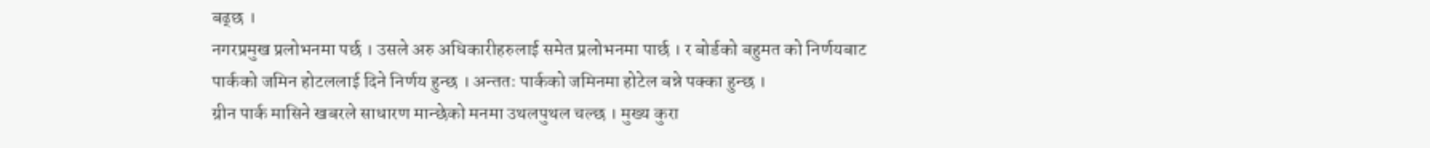बढ्छ ।
नगरप्रमुख प्रलोभनमा पर्छ । उसले अरु अधिकारीहरुलाई समेत प्रलोभनमा पार्छ । र बोर्डको बहुमत को निर्णयबाट पार्कको जमिन होटललाई दिने निर्णय हुन्छ । अन्ततः पार्कको जमिनमा होटेल बन्ने पक्का हुन्छ ।
ग्रीन पार्क मासिने खबरले साधारण मान्छेको मनमा उथलपुथल चल्छ । मुख्य कुरा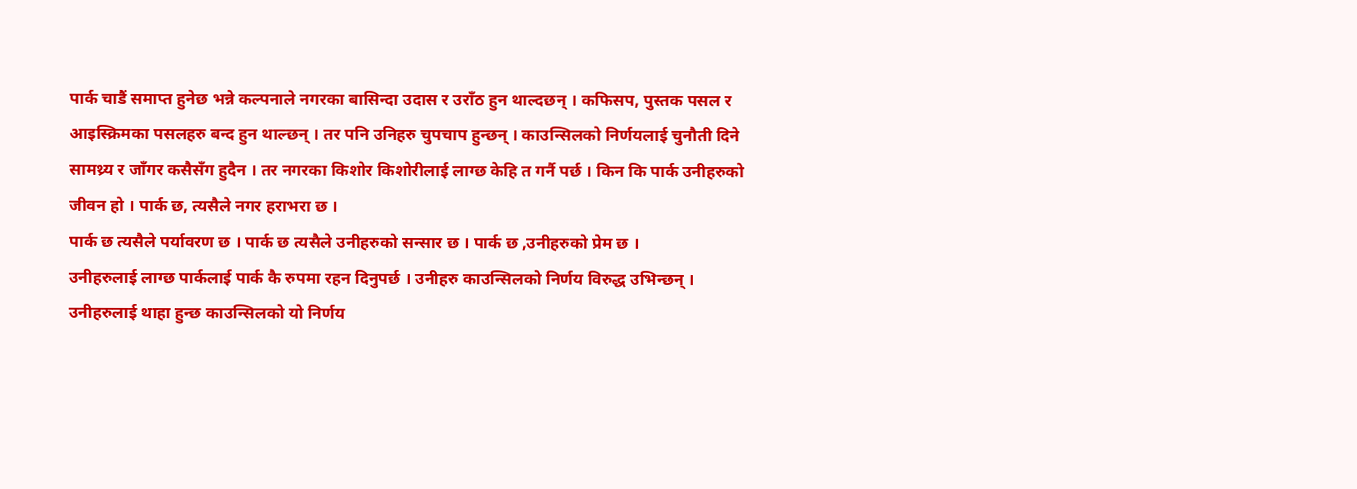पार्क चाडैं समाप्त हुनेछ भन्ने कल्पनाले नगरका बासिन्दा उदास र उराँठ हुन थाल्दछन् । कफिसप, पुस्तक पसल र आइस्क्रिमका पसलहरु बन्द हुन थाल्छन् । तर पनि उनिहरु चुपचाप हुन्छन् । काउन्सिलको निर्णयलाई चुनौती दिने सामथ्र्य र जाँगर कसैसँग हुदैन । तर नगरका किशोर किशोरीलाई लाग्छ केहि त गर्नै पर्छ । किन कि पार्क उनीहरुको जीवन हो । पार्क छ, त्यसैले नगर हराभरा छ ।
पार्क छ त्यसैले पर्यावरण छ । पार्क छ त्यसैले उनीहरुको सन्सार छ । पार्क छ ,उनीहरुको प्रेम छ ।
उनीहरुलाई लाग्छ पार्कलाई पार्क कै रुपमा रहन दिनुपर्छ । उनीहरु काउन्सिलको निर्णय विरुद्ध उभिन्छन् । उनीहरुलाई थाहा हुन्छ काउन्सिलको यो निर्णय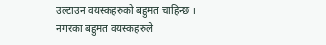उल्टाउन वयस्कहरुको बहुमत चाहिन्छ । नगरका बहुमत वयस्कहरुले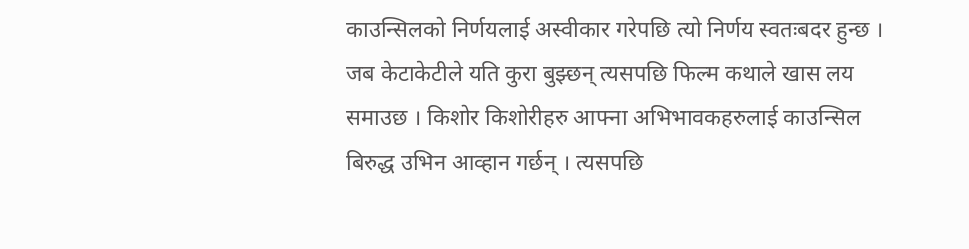काउन्सिलको निर्णयलाई अस्वीकार गरेपछि त्यो निर्णय स्वतःबदर हुन्छ । जब केटाकेटीले यति कुरा बुझ्छन् त्यसपछि फिल्म कथाले खास लय समाउछ । किशोर किशोरीहरु आफ्ना अभिभावकहरुलाई काउन्सिल बिरुद्ध उभिन आव्हान गर्छन् । त्यसपछि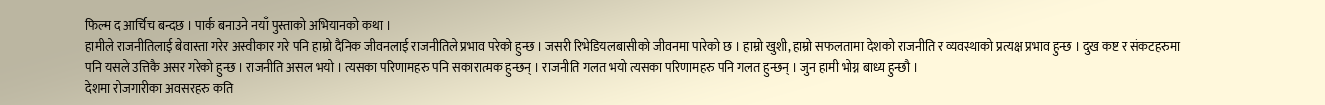फिल्म द आर्चिच बन्दछ । पार्क बनाउने नयाँ पुस्ताको अभियानको कथा ।
हामीले राजनीतिलाई बेवास्ता गरेर अस्वीकार गरे पनि हाम्रो दैनिक जीवनलाई राजनीतिले प्रभाव परेको हुन्छ । जसरी रिभेडियलबासीको जीवनमा पारेको छ । हाम्रो खुशी, हाम्रो सफलतामा देशको राजनीति र व्यवस्थाको प्रत्यक्ष प्रभाव हुन्छ । दुख कष्ट र संकटहरुमा पनि यसले उत्तिकै असर गरेको हुन्छ । राजनीति असल भयो । त्यसका परिणामहरु पनि सकारात्मक हुन्छन् । राजनीति गलत भयो त्यसका परिणामहरु पनि गलत हुन्छन् । जुन हामी भोग्न बाध्य हुन्छौ ।
देशमा रोजगारीका अवसरहरु कति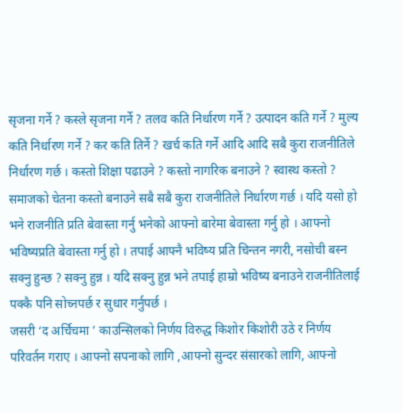सृजना गर्ने ? कस्ले सृजना गर्ने ? तलव कति निर्धारण गर्ने ? उत्पादन कति गर्ने ? मुल्य कति निर्धारण गर्ने ? कर कति तिर्ने ? खर्च कति गर्ने आदि आदि सबै कुरा राजनीतिले निर्धारण गर्छ । कस्तो शिक्षा पढाउने ? कस्तो नागरिक बनाउने ? स्वास्थ कस्तो ? समाजको चेतना कस्तो बनाउने सबै सबै कुरा राजनीतिले निर्धारण गर्छ । यदि यसो हो भने राजनीति प्रति बेवास्ता गर्नु भनेको आफ्नो बारेमा बेवास्ता गर्नु हो । आफ्नो भविष्यप्रति बेवास्ता गर्नु हो । तपाई आफ्नै भविष्य प्रति चिन्तन नगरी, नसोची बस्न सक्नु हुन्छ ? सक्नु हुन्न । यदि सक्नु हुन्न भने तपाई हाम्रो भविष्य बनाउने राजनीतिलाई पक्कै पनि सोच्नपर्छ र सुधार गर्नुपर्छ ।
जसरी ‘द अर्चिचमा ’ काउन्सिलको निर्णय विरुद्ध किशोर किशोरी उठे र निर्णय परिवर्तन गराए । आफ्नो सपनाको लागि ,आफ्नो सुन्दर संसारको लागि, आफ्नो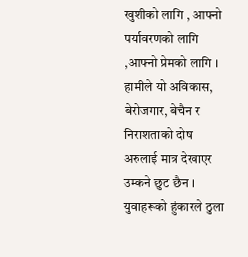खुशीको लागि , आफ्नो पर्यावरणको लागि ,आफ्नो प्रेमको लागि । हामीले यो अविकास, बेरोजगार, बेचैन र निराशताको दोष अरुलाई मात्र देखाएर उम्कने छुट छैन । युवाहरूको हुंकारले ठुला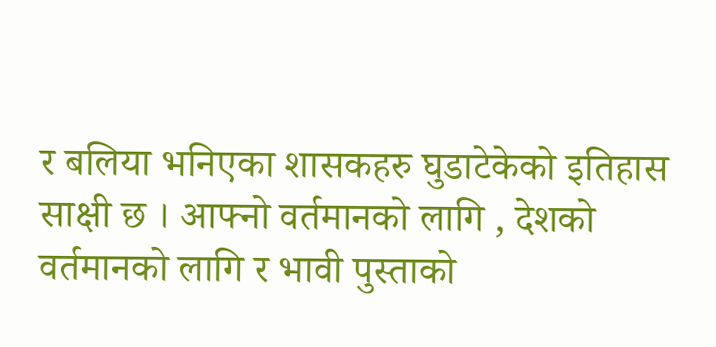र बलिया भनिएका शासकहरु घुडाटेकेको इतिहास साक्षी छ । आफ्नो वर्तमानको लागि , देशको वर्तमानको लागि र भावी पुस्ताको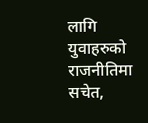लागि युवाहरुको राजनीतिमा सचेत,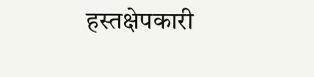हस्तक्षेपकारी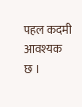पहल कदमी आवश्यक छ ।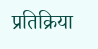प्रतिक्रिया